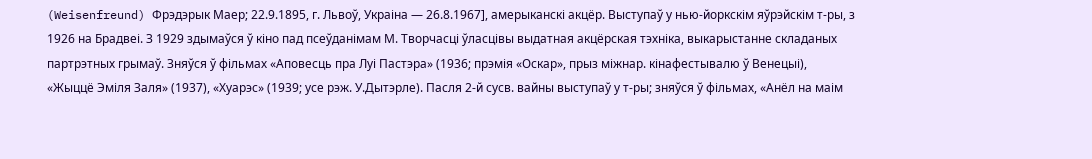(Weisenfreund) Фрэдэрык Маер; 22.9.1895, г. Львоў, Украіна — 26.8.1967], амерыканскі акцёр. Выступаў у нью-йоркскім яўрэйскім т-ры, з 1926 на Брадвеі. З 1929 здымаўся ў кіно пад псеўданімам М. Творчасці ўласцівы выдатная акцёрская тэхніка, выкарыстанне складаных партрэтных грымаў. Зняўся ў фільмах «Аповесць пра Луі Пастэра» (1936; прэмія «Оскар», прыз міжнар. кінафестывалю ў Венецыі),
«Жыццё Эміля Заля» (1937), «Хуарэс» (1939; усе рэж. У.Дытэрле). Пасля 2-й сусв. вайны выступаў у т-ры; зняўся ў фільмах, «Анёл на маім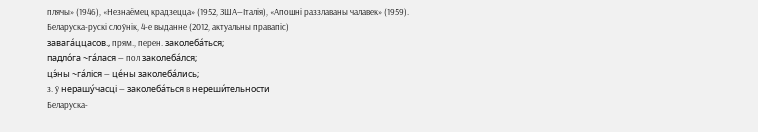плячы» (1946), «Незнаёмец крадзецца» (1952, ЗША—Італія), «Апошні раззлаваны чалавек» (1959).
Беларуска-рускі слоўнік, 4-е выданне (2012, актуальны правапіс)
завага́ццасов., прям., перен. заколеба́ться;
падло́га ~га́лася — пол заколеба́лся;
цэ́ны ~га́ліся — це́ны заколеба́лись;
з. ў нерашу́часці — заколеба́ться в нереши́тельности
Беларуска-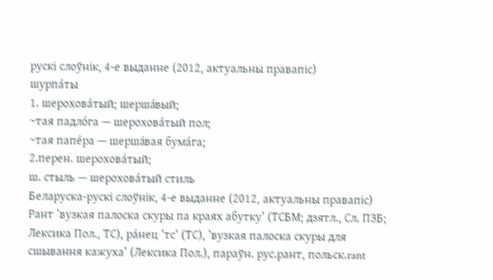рускі слоўнік, 4-е выданне (2012, актуальны правапіс)
шурпа́ты
1. шерохова́тый; шерша́вый;
~тая падло́га — шерохова́тый пол;
~тая папе́ра — шерша́вая бума́га;
2.перен. шерохова́тый;
ш. стыль — шерохова́тый стиль
Беларуска-рускі слоўнік, 4-е выданне (2012, актуальны правапіс)
Рант ’вузкая палоска скуры па краях абутку’ (ТСБМ; дзятл., Сл. ПЗБ; Лексика Пол., ТС), ра́нец ’тс’ (ТС), ’вузкая палоска скуры для сшывання кажуха’ (Лексика Пол.), параўн. рус.рант, польск.rant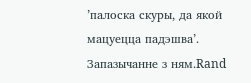’палоска скуры, да якой мацуецца падэшва’. Запазычанне з ням.Rand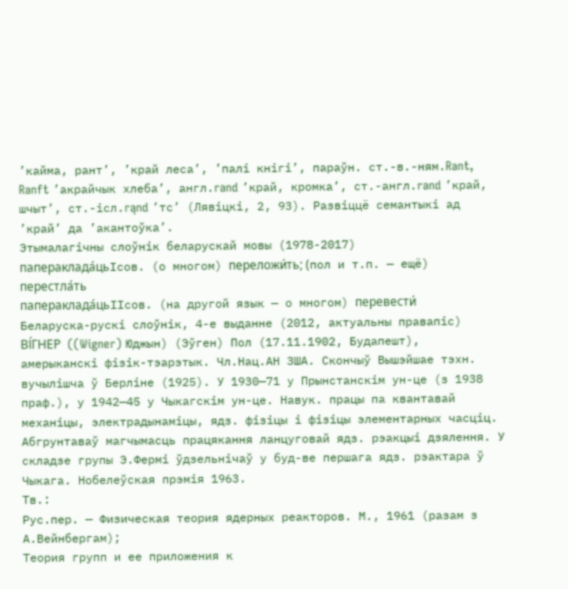’кайма, рант’, ’край леса’, ’палі кнігі’, параўн. ст.-в.-ням.Rant, Ranft ’акрайчык хлеба’, англ.rand ’край, кромка’, ст.-англ.rand ’край, шчыт’, ст.-ісл.rąnd ’тс’ (Лявіцкі, 2, 93). Развіццё семантыкі ад ’край’ да ’акантоўка’.
Этымалагічны слоўнік беларускай мовы (1978-2017)
папераклада́цьIсов. (о многом) переложи́ть; (пол и т.п. — ещё) перестла́ть
папераклада́цьIIсов. (на другой язык — о многом) перевести́
Беларуска-рускі слоўнік, 4-е выданне (2012, актуальны правапіс)
ВІ́ГНЕР ((Wigner) Юджын) (Эўген) Пол (17.11.1902, Будапешт),
амерыканскі фізік-тэарэтык. Чл.Нац.АН ЗША. Скончыў Вышэйшае тэхн. вучылішча ў Берліне (1925). У 1930—71 у Прынстанскім ун-це (з 1938 праф.), у 1942—45 у Чыкагскім ун-це. Навук. працы па квантавай механіцы, электрадынаміцы, ядз. фізіцы і фізіцы элементарных часціц. Абгрунтаваў магчымасць працякання ланцуговай ядз. рэакцыі дзялення. У складзе групы Э.Фермі ўдзельнічаў у буд-ве першага ядз. рэактара ў Чыкага. Нобелеўская прэмія 1963.
Тв.:
Рус.пер. — Физическая теория ядерных реакторов. М., 1961 (разам з А.Вейнбергам);
Теория групп и ее приложения к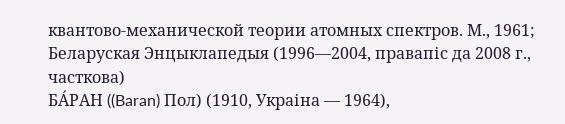квантово-механической теории атомных спектров. М., 1961;
Беларуская Энцыклапедыя (1996—2004, правапіс да 2008 г., часткова)
БА́РАН ((Baran) Пол) (1910, Украіна — 1964),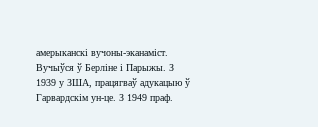амерыканскі вучоны-эканаміст. Вучыўся ў Берліне і Парыжы. З 1939 у ЗША, працягваў адукацыю ў Гарвардскім ун-це. З 1949 праф.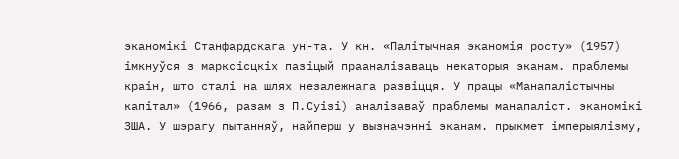эканомікі Станфардскага ун-та. У кн. «Палітычная эканомія росту» (1957) імкнуўся з марксісцкіх пазіцый прааналізаваць некаторыя эканам. праблемы краін, што сталі на шлях незалежнага развіцця. У працы «Манапалістычны капітал» (1966, разам з П.Суізі) аналізаваў праблемы манапаліст. эканомікі ЗША. У шэрагу пытанняў, найперш у вызначэнні эканам. прыкмет імперыялізму,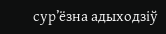сур’ёзна адыходзіў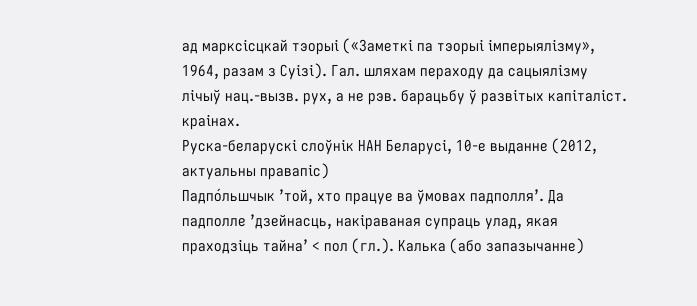ад марксісцкай тэорыі («Заметкі па тэорыі імперыялізму», 1964, разам з Суізі). Гал. шляхам пераходу да сацыялізму лічыў нац.-вызв. рух, а не рэв. барацьбу ў развітых капіталіст. краінах.
Руска-беларускі слоўнік НАН Беларусі, 10-е выданне (2012, актуальны правапіс)
Падпо́льшчык ’той, хто працуе ва ўмовах падполля’. Да падполле ’дзейнасць, накіраваная супраць улад, якая праходзіць тайна’ < пол (гл.). Калька (або запазычанне)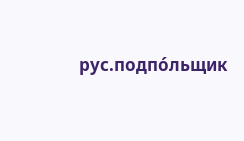рус.подпо́льщик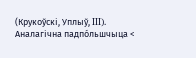(Крукоўскі, Уплыў, III). Аналагічна падпо́льшчыца <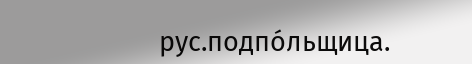рус.подпо́льщица.